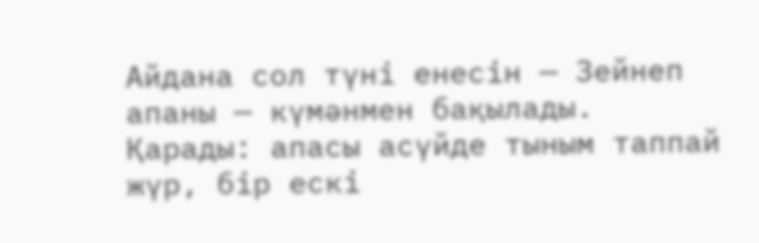Айдана сол түні енесін — Зейнеп апаны — күмәнмен бақылады. Қарады: апасы асүйде тыным таппай жүр, бір ескі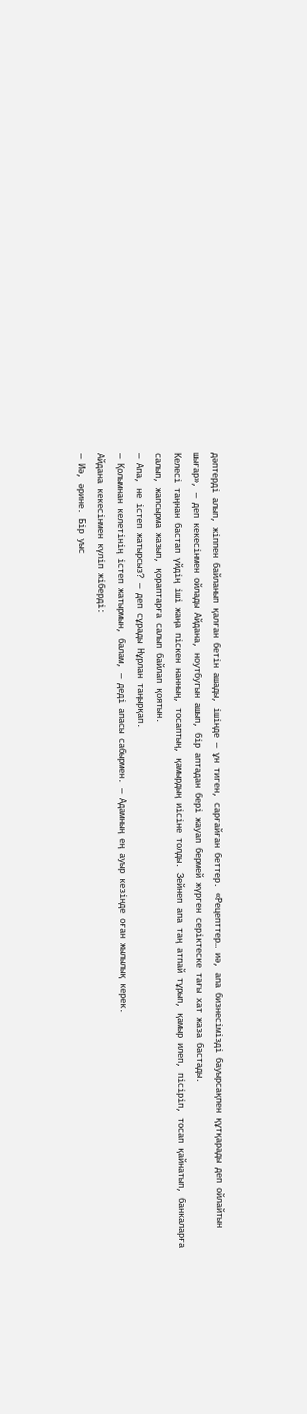дәптерді алып, жіппен байланып қалған бетін ашады, ішінде — ұн тиген, сарғайған беттер. «Рецепттер… иә, апа бизнесімізді бауырсақпен құтқарады деп ойлайтын шығар», — деп кекесінмен ойлады Айдана, ноутбугын ашып, бір аптадан бері жауап бермей жүрген серіктеске тағы хат жаза бастады.
Келесі таңнан бастап үйдің іші жаңа піскен нанның, тосаптың, қамырдың иісіне толды. Зейнеп апа таң атпай тұрып, қамыр илеп, пісіріп, тосап қайнатып, банкаларға салып, жапсырма жазып, қораптарға салып байлап қоятын.
— Апа, не істеп жатырсыз? — деп сұрады Нұрлан таңырқап.
— Қолымнан келетінің істеп жатырмын, балам, — деді апасы сабырмен. — Адамның ең ауыр кезінде оған жылылық керек.
Айдана кекесінмен күліп жіберді:
— Иә, әрине. Бір уыс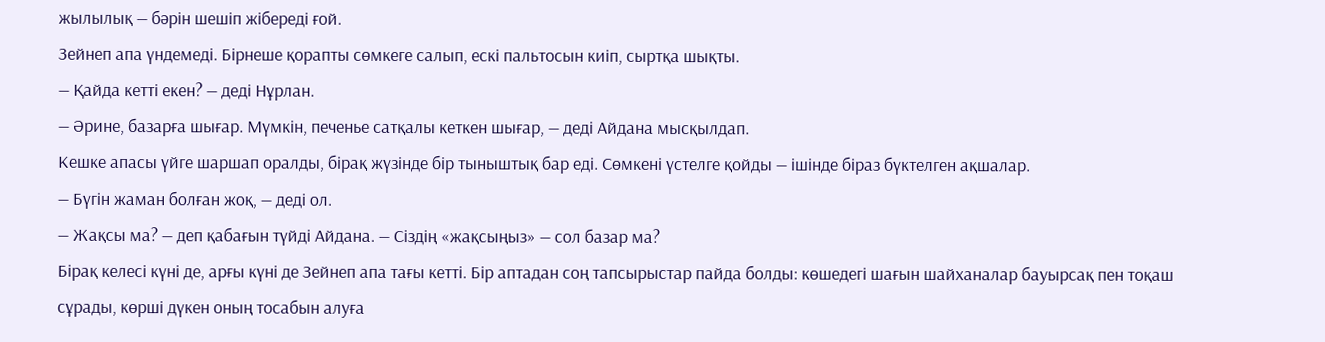жылылық — бәрін шешіп жібереді ғой.
Зейнеп апа үндемеді. Бірнеше қорапты сөмкеге салып, ескі пальтосын киіп, сыртқа шықты.
— Қайда кетті екен? — деді Нұрлан.
— Әрине, базарға шығар. Мүмкін, печенье сатқалы кеткен шығар, — деді Айдана мысқылдап.
Кешке апасы үйге шаршап оралды, бірақ жүзінде бір тыныштық бар еді. Сөмкені үстелге қойды — ішінде біраз бүктелген ақшалар.
— Бүгін жаман болған жоқ, — деді ол.
— Жақсы ма? — деп қабағын түйді Айдана. — Сіздің «жақсыңыз» — сол базар ма?
Бірақ келесі күні де, арғы күні де Зейнеп апа тағы кетті. Бір аптадан соң тапсырыстар пайда болды: көшедегі шағын шайханалар бауырсақ пен тоқаш сұрады, көрші дүкен оның тосабын алуға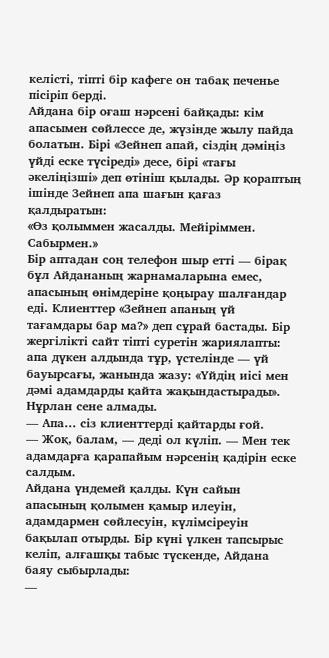келісті, тіпті бір кафеге он табақ печенье пісіріп берді.
Айдана бір оғаш нәрсені байқады: кім апасымен сөйлессе де, жүзінде жылу пайда болатын. Бірі «Зейнеп апай, сіздің дәміңіз үйді еске түсіреді» десе, бірі «тағы әкеліңізші» деп өтініш қылады. Әр қораптың ішінде Зейнеп апа шағын қағаз қалдыратын:
«Өз қолыммен жасалды. Мейіріммен. Сабырмен.»
Бір аптадан соң телефон шыр етті — бірақ бұл Айдананың жарнамаларына емес, апасының өнімдеріне қоңырау шалғандар еді. Клиенттер «Зейнеп апаның үй тағамдары бар ма?» деп сұрай бастады. Бір жергілікті сайт тіпті суретін жариялапты: апа дүкен алдында тұр, үстелінде — үй бауырсағы, жанында жазу: «Үйдің иісі мен дәмі адамдарды қайта жақындастырады».
Нұрлан сене алмады.
— Апа… сіз клиенттерді қайтарды ғой.
— Жоқ, балам, — деді ол күліп. — Мен тек адамдарға қарапайым нәрсенің қадірін еске салдым.
Айдана үндемей қалды. Күн сайын апасының қолымен қамыр илеуін, адамдармен сөйлесуін, күлімсіреуін бақылап отырды. Бір күні үлкен тапсырыс келіп, алғашқы табыс түскенде, Айдана баяу сыбырлады:
—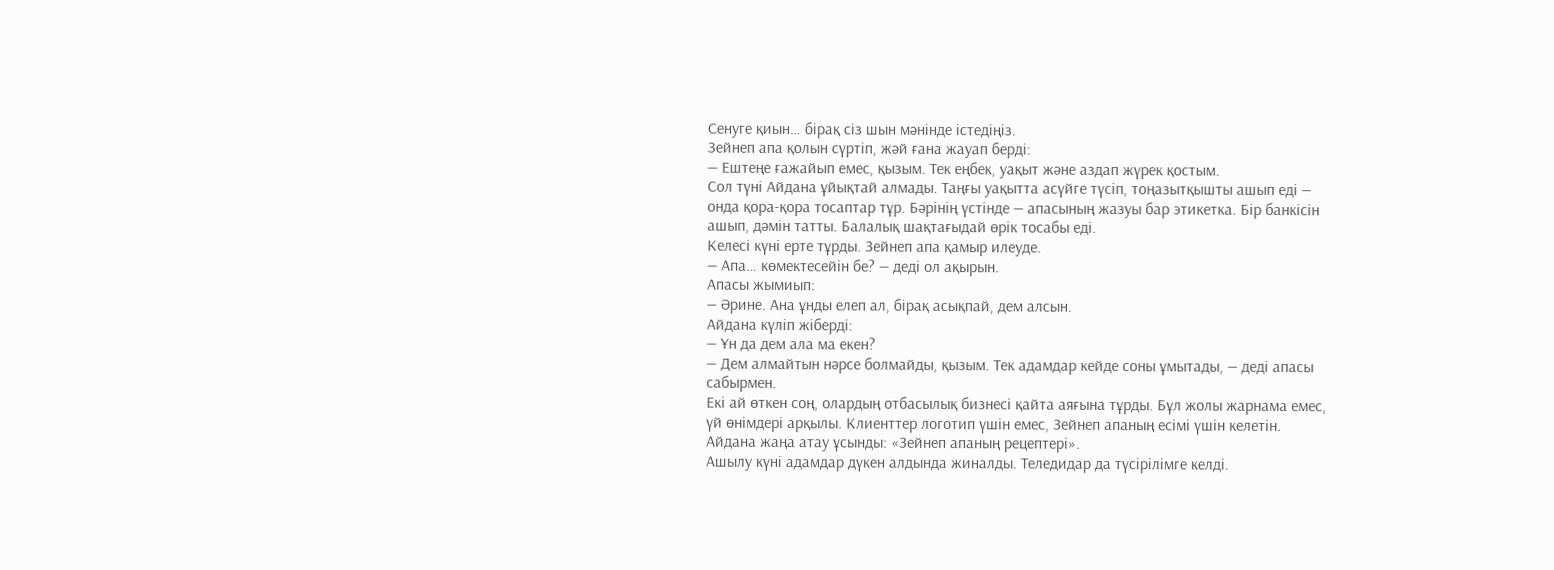Сенуге қиын… бірақ сіз шын мәнінде істедіңіз.
Зейнеп апа қолын сүртіп, жәй ғана жауап берді:
— Ештеңе ғажайып емес, қызым. Тек еңбек, уақыт және аздап жүрек қостым.
Сол түні Айдана ұйықтай алмады. Таңғы уақытта асүйге түсіп, тоңазытқышты ашып еді — онда қора-қора тосаптар тұр. Бәрінің үстінде — апасының жазуы бар этикетка. Бір банкісін ашып, дәмін татты. Балалық шақтағыдай өрік тосабы еді.
Келесі күні ерте тұрды. Зейнеп апа қамыр илеуде.
— Апа… көмектесейін бе? — деді ол ақырын.
Апасы жымиып:
— Әрине. Ана ұнды елеп ал, бірақ асықпай, дем алсын.
Айдана күліп жіберді:
— Ұн да дем ала ма екен?
— Дем алмайтын нәрсе болмайды, қызым. Тек адамдар кейде соны ұмытады, — деді апасы сабырмен.
Екі ай өткен соң, олардың отбасылық бизнесі қайта аяғына тұрды. Бұл жолы жарнама емес, үй өнімдері арқылы. Клиенттер логотип үшін емес, Зейнеп апаның есімі үшін келетін.
Айдана жаңа атау ұсынды: «Зейнеп апаның рецептері».
Ашылу күні адамдар дүкен алдында жиналды. Теледидар да түсірілімге келді.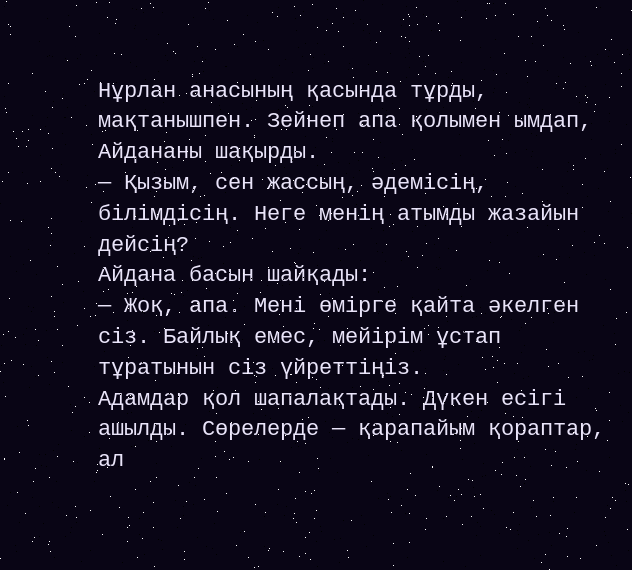Нұрлан анасының қасында тұрды, мақтанышпен. Зейнеп апа қолымен ымдап, Айдананы шақырды.
— Қызым, сен жассың, әдемісің, білімдісің. Неге менің атымды жазайын дейсің?
Айдана басын шайқады:
— Жоқ, апа. Мені өмірге қайта әкелген сіз. Байлық емес, мейірім ұстап тұратынын сіз үйреттіңіз.
Адамдар қол шапалақтады. Дүкен есігі ашылды. Сөрелерде — қарапайым қораптар, ал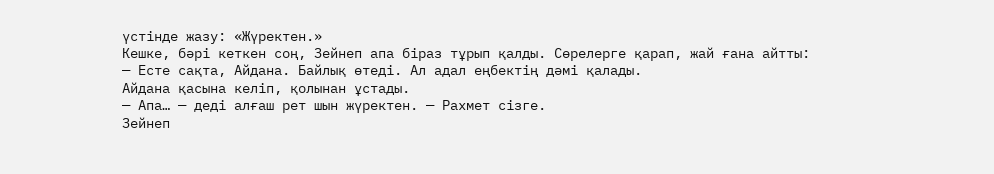үстінде жазу: «Жүректен.»
Кешке, бәрі кеткен соң, Зейнеп апа біраз тұрып қалды. Сөрелерге қарап, жай ғана айтты:
— Есте сақта, Айдана. Байлық өтеді. Ал адал еңбектің дәмі қалады.
Айдана қасына келіп, қолынан ұстады.
— Апа… — деді алғаш рет шын жүректен. — Рахмет сізге.
Зейнеп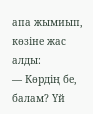апа жымиып, көзіне жас алды:
— Көрдің бе, балам? Үй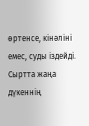өртенсе, кінәліні емес, суды іздейді.
Сыртта жаңа дүкеннің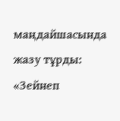маңдайшасында жазу тұрды:
«Зейнеп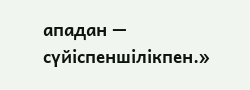ападан — сүйіспеншілікпен.»